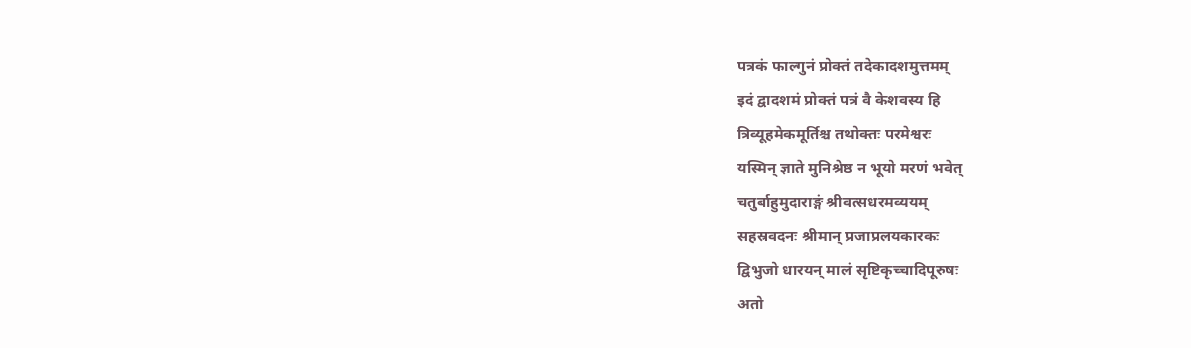पत्रकं फाल्गुनं प्रोक्तं तदेकादशमुत्तमम्
इदं द्वादशमं प्रोक्तं पत्रं वै केशवस्य हि
त्रिव्यूहमेकमूर्तिश्च तथोक्तः परमेश्वरः
यस्मिन् ज्ञाते मुनिश्रेष्ठ न भूयो मरणं भवेत्
चतुर्बाहुमुदाराङ्गं श्रीवत्सधरमव्ययम्
सहस्रवदनः श्रीमान् प्रजाप्रलयकारकः
द्विभुजो धारयन् मालं सृष्टिकृच्चादिपूरुषः
अतो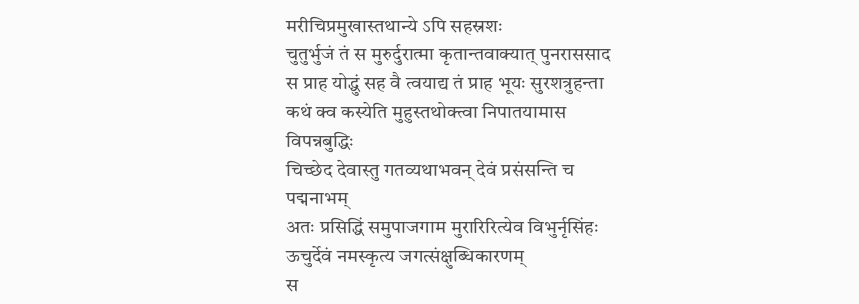मरीचिप्रमुखास्तथान्ये ऽपि सहस्रशः
चुतुर्भुजं तं स मुरुर्दुरात्मा कृतान्तवाक्यात् पुनराससाद
स प्राह योद्धुं सह वै त्वयाद्य तं प्राह भूयः सुरशत्रुहन्ता
कथं क्व कस्येति मुहुस्तथोक्त्वा निपातयामास विपन्नबुद्धिः
चिच्छेद देवास्तु गतव्यथाभवन् देवं प्रसंसन्ति च पद्मनाभम्
अतः प्रसिद्धिं समुपाजगाम मुरारिरित्येव विभुर्नृसिंहः
ऊचुर्देवं नमस्कृत्य जगत्संक्षुब्धिकारणम्
स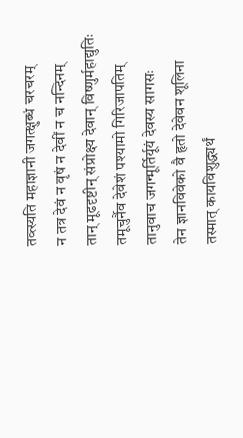तव्त्स्यति महाज्ञानी जगत्क्षुब्धं चरचरम्
न तत्र देवं न वृषं न देवीं न च नन्दिनम्
तान् मूढदृष्टीन् संप्रोक्ष्य देवान् विष्णुर्महाद्युतिः
तमूचुर्नैव देवेशं पश्यामो गिरिजापतिम्
तानुवाच जगन्मूर्तिर्यूयं देवस्य सागसः
तेन ज्ञानविवेको वै हृतो देवेवन शूलिना
तस्मात् कायविशुद्ध्यर्थं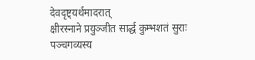देवदृष्ट्यर्थमादरात्
क्षीरस्नाने प्रयुञ्जीत सार्द्ध कुम्भशतं सुराः
पञ्चगव्यस्य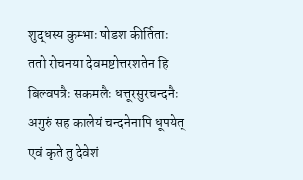शुद्धस्य कुम्भाः षोडश कीर्तिताः
ततो रोचनया देवमष्टोत्तरशतेन हि
बिल्वपत्रैः सकमलैः धत्तूरसुरचन्दनैः
अगुरुं सह कालेयं चन्दनेनापि धूपयेत्
एवं कृते तु देवेशं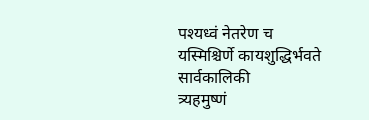पश्यध्वं नेतरेण च
यस्मिश्चिर्णे कायशुद्धिर्भवते सार्वकालिकी
त्र्यहमुष्णं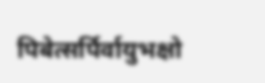पिबेत्सर्पिर्वायुभक्षो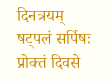दिनत्रयम्
षट्पलं सर्पिषः प्रोक्तं दिवसे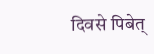दिवसे पिबेत्